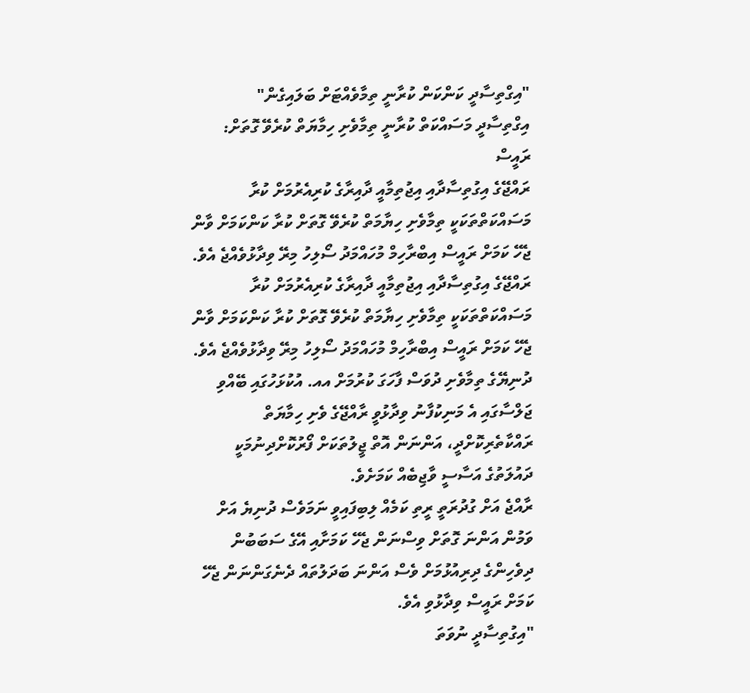"އިގްތިސާދީ ކަންކަން ކުރާނީ ތިމާވެއްޓަށް ބަލައިގެން"
އިގްތިސާދީ މަސައްކަތް ކުރާނީ ތިމާވެށި ހިމާޔަތް ކުރެވޭ ގޮތަށް: ރައީސް
ރައްޖޭގެ އިގުތިސާދާއި އިޖުތިމާއީ ދާއިރާގެ ކުރިއެރުމަށް ކުރާ މަސައްކަތްތަކަކީ ތިމާވެށި ހިޔާމަތް ކުރެވޭ ގޮތަށް ކުރާ ކަންކަމަށް ވާން ޖެހޭ ކަމަށް ރައީސް އިބްރާހިމް މުހައްމަދު ސޯލިހު މިރޭ ވިދާޅުވެއްޖެ އެވެ.
ރައްޖޭގެ އިގުތިސާދާއި އިޖުތިމާއީ ދާއިރާގެ ކުރިއެރުމަށް ކުރާ މަސައްކަތްތަކަކީ ތިމާވެށި ހިޔާމަތް ކުރެވޭ ގޮތަށް ކުރާ ކަންކަމަށް ވާން ޖެހޭ ކަމަށް ރައީސް އިބްރާހިމް މުހައްމަދު ސޯލިހު މިރޭ ވިދާޅުވެއްޖެ އެވެ.
ދުނިޔޭގެ ތިމާވެށި ދުވަސް ފާހަގަ ކުރުމަށް އއ. އުކުޅަހުގައި ބޭއްވި ޖަލްސާގައި އެ މަނިކުފާނު ވިދާޅުވީ ރާއްޖޭގެ ވެށި ހިމާޔަތް ރައްކާތެރިކޮށްދީ، އަންނަން އޮތް ޖީލުތަކަށް ފޯރުކޮށްދިނުމަކީ ދައުލަތުގެ އަސާސީ ވާޖިބެއް ކަމަށެވެ.
ރާއްޖެ އަށް ގުދުރަތީ ރީތި ކަމެއް ލިބިފައިވީ ނަމަވެސް ދުނިޔެ އަށް ވަމުން އަންނަ ގޮތަށް ވިސްނަން ޖެހޭ ކަމަށާއި އޭގެ ސަބަބުން ދިވެހިންގެ ދިރިއުޅުމަށް ވެސް އަންނަ ބަދަލުތައް ދެނެގަންނަން ޖެހޭ ކަމަށް ރައީސް ވިދާޅުވި އެވެ.
"އިގުތިސާދީ ނުވަތަ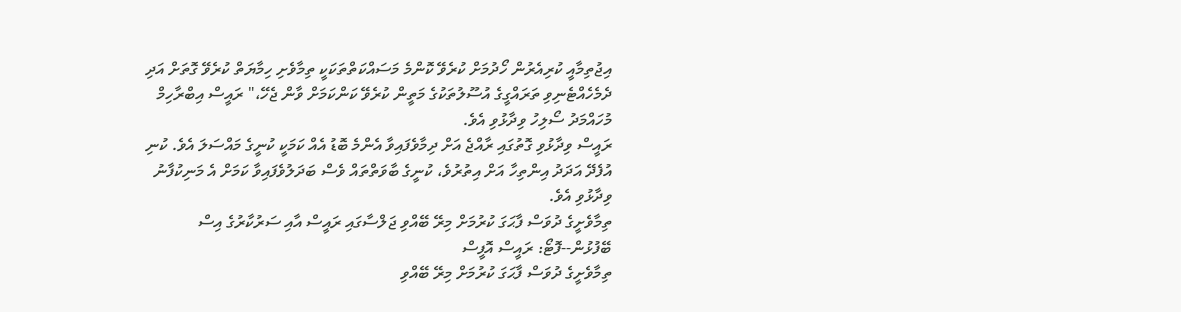އިޖުތިމާއީ ކުރިއެރުން ހޯދުމަށް ކުރެވޭ ކޮންމެ މަސައްކަތްތަކަކީ ތިމާވެށި ހިމާޔަތް ކުރެވޭ ގޮތަށް އަދި ދެމެހެއްޓެނިވި ތަރައްގީގެ އުސޫލުތަކުގެ މަތީން ކުރެވޭ ކަންކަމަށް ވާން ޖެހޭ،" ރައީސް އިބްރާހިމް މުހައްމަދު ސޯލިހު ވިދާޅުވި އެވެ.
ރައީސް ވިދާޅުވި ގޮތުގައި ރާއްޖެ އަށް ދިމާވެފައިވާ އެންމެ ބޮޑު އެއް ކަމަކީ ކުނީގެ މައްސަލަ އެވެ. ކުނި އުފެދޭ އަދަދު އިންތިހާ އަށް އިތުރުވެ، ކުނީގެ ބާވަތްތައް ވެސް ބަދަލުވެފައިވާ ކަމަށް އެ މަނިކުފާނު ވިދާޅުވި އެވެ.
ތިމާވެށީގެ ދުވަސް ފާޙަގަ ކުރުމަށް މިރޭ ބޭއްވި ޖަލްސާގައި ރައީސް އާއި ސަރުކާރުގެ އިސް ބޭފުޅުން--ފޮޓޯ: ރައީސް އޮފީސް
ތިމާވެށީގެ ދުވަސް ފާޙަގަ ކުރުމަށް މިރޭ ބޭއްވި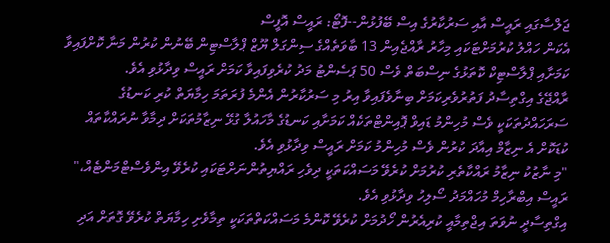ޖަލްސާގައި ރައީސް އާއި ސަރުކާރުގެ އިސް ބޭފުޅުން--ފޮޓޯ: ރައީސް އޮފީސް
އެކަން ހައްލު ކުރުމަށްޓަކައި މިހާރު ރާއްޖެއިން 13 ބާވަތެއްގެ ސިންގަލް ޔޫޒް ޕްލާސްޓިން ބޭނުން ކުރުން މަނާ ކޮށްފައިވާ ކަމަށާއި ޕްލާސްޓިކް ކޮތަޅުގެ ނިސްބަތް ވެސް 50 ޕަސެންޓު މަދު ކުރެވިފައިވާ ކަމަށް ރައީސް ވިދާޅުވި އެވެ.
ރާއްޖޭގެ އިގްތިސާދު ފަތުރުވެރިކަމަށް ބިނާވެފައިވާ އިރު މި ސަރުކާރުން އެންމެ ފުރަތަމަ ހިމާޔަތް ކުރި ކަނޑުގެ ސަރަހައްދުތަކަކީ ވެސް މުހިންމު ޑައިވް ޕޮއިންޓްތަކެއް ކަމަށާއި ކަނޑުގެ މާހައުލާ ގުޅޭ ނިޒާމުތަކަށް ދިމާވާ ނުރައްކާތައް ކުޑަކޮށް އެ ނިޒާމް އިއާދަ ކުރުން ވެސް މުހިންމު ކަމަށް ރައީސް ވިދާޅުވި އެވެ.
"މި ނާޒުކު ނިޒާމު ރައްކާތެރި ކުރުމަށް ކުރެވޭ މަސައްކަތަކީ ދިވެހި ރައްޔިތުންނަށްޓަކައި ކުރެވޭ އިންވެސްޓްމަންޓެއް،" ރައީސް އިބްރާހިމް މުހައްމަދު ސޯލިހު ވިދާޅުވި އެވެ.
އިގްތިސާދީ ނުވަތަ އިޖްތިމާއީ ކުރިއެރުން ހޯދުމަށް ކުރެވޭ ކޮންމެ މަސައްކަތްތަކަކީ ތިމާވެށި ހިމާޔަތް ކުރެވޭ ގޮތަށް އަދި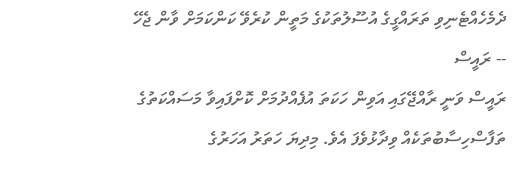ދެމެހެއްޓެނިވި ތަރައްގީގެ އުސޫލުތަކުގެ މަތީން ކުރެވޭ ކަންކަމަށް ވާން ޖެހޭ -- ރައީސް
ރައީސް ވަނީ ރާއްޖޭގައި އަވިން ހަކަތަ އުފެއްދުމަށް ކޮށްފައިވާ މަސައްކަތުގެ ތަފާސްހިސާބުތަކެއް ވިދާޅުވެފަ އެވެ. މިދިޔަ ހަތަރު އަހަރުގެ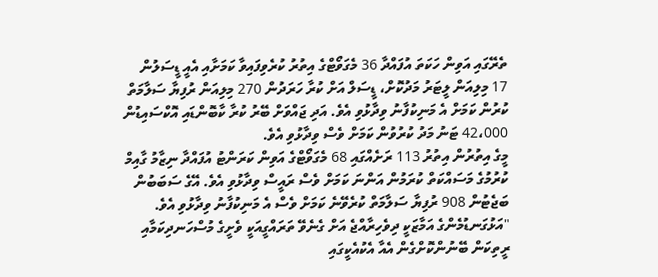ތެރޭގައި އަވިން ހަކަތަ އުފައްދާ 36 މެގަވޯޓްގެ އިތުރު ކުރެވިފައިވާ ކަމަށާއި އެއީ ޑީސަލުން 17 މިލިއަން ލީޓަރު މަދުކޮށް، ޑީސަލް އަށް ކުރާ ހަރަދުން 270 މިލިއަން ރުފިޔާ ސަލާމަތް ކުރުން ކަމަށް އެ މަނިކުފާނު ވިދާޅުވި އެވެ. އަދި ޖައްވަށް ބޭރު ކުރާ ކާބޮންޑައި އޮކްސައިޑުން 42،000 ޓަނު މަދު ކުރުވުން ކަމަށް ވެސް ވިދާޅުވި އެވެ.
މީގެ އިތުރުން އިތުރު 113 ރަށެއްގައި 68 މެގަވޯޓްގެ އަވިން ކަރަންޓު އުފައްދާ ނިޒާމު ގާއިމް ކުރުމުގެ މަސައްކަތް ކުރަމުން އަންނަ ކަމަށް ވެސް ރައީސް ވިދާޅުވި އެވެ. އޭގެ ސަބަބުން ބަޖެޓުން 908 ރުފިޔާ ސަލާމަތް ކުރެވޭނެ ކަމަށް ވެސް އެ މަނިކުފާނު ވިދާޅުވި އެވެ.
"އަޅުގަނޑުމެންގެ އަމާޒަކީ ދިވެހިރާއްޖެ އަށް ގެނެވޭ ތަރައްގީއަކީ ވެށީގެ މުސްހަނދިކަމާއި ރީތިކަން ބޭނުންކޮށްގެން އެއާ އެކުއެކީގައި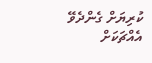ކުރިޔަށް ގެންދެވޭ އެއްޗަކަށް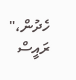ހެދުން،" ރައީސް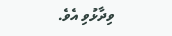ވިދާޅުވި އެވެ.